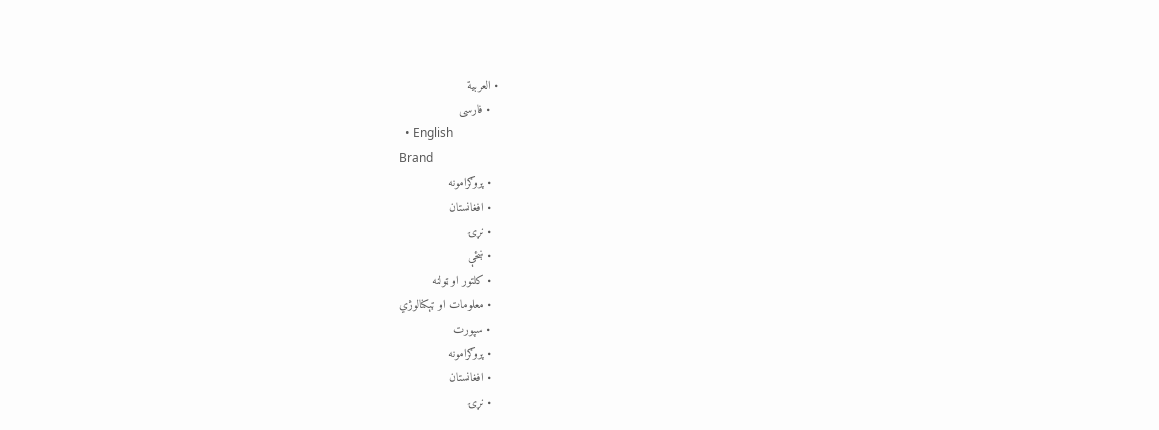• العربية
  • فارسی
  • English
Brand
  • پروګرامونه
  • افغانستان
  • نړۍ
  • ښځې
  • کلتور او ټولنه
  • معلومات او ټېکنالوژي
  • سپورت
  • پروګرامونه
  • افغانستان
  • نړۍ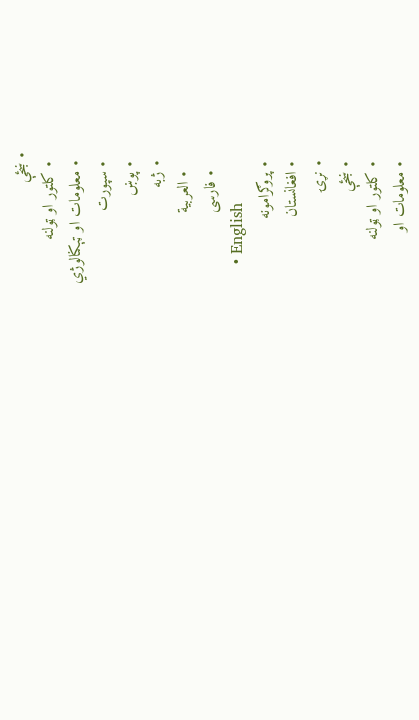• ښځې
  • کلتور او ټولنه
  • معلومات او ټېکنالوژي
  • سپورت
  • پوښ
  • ژبه
    • العربية
    • فارسی
    • English
  • پروګرامونه
  • افغانستان
  • نړۍ
  • ښځې
  • کلتور او ټولنه
  • معلومات او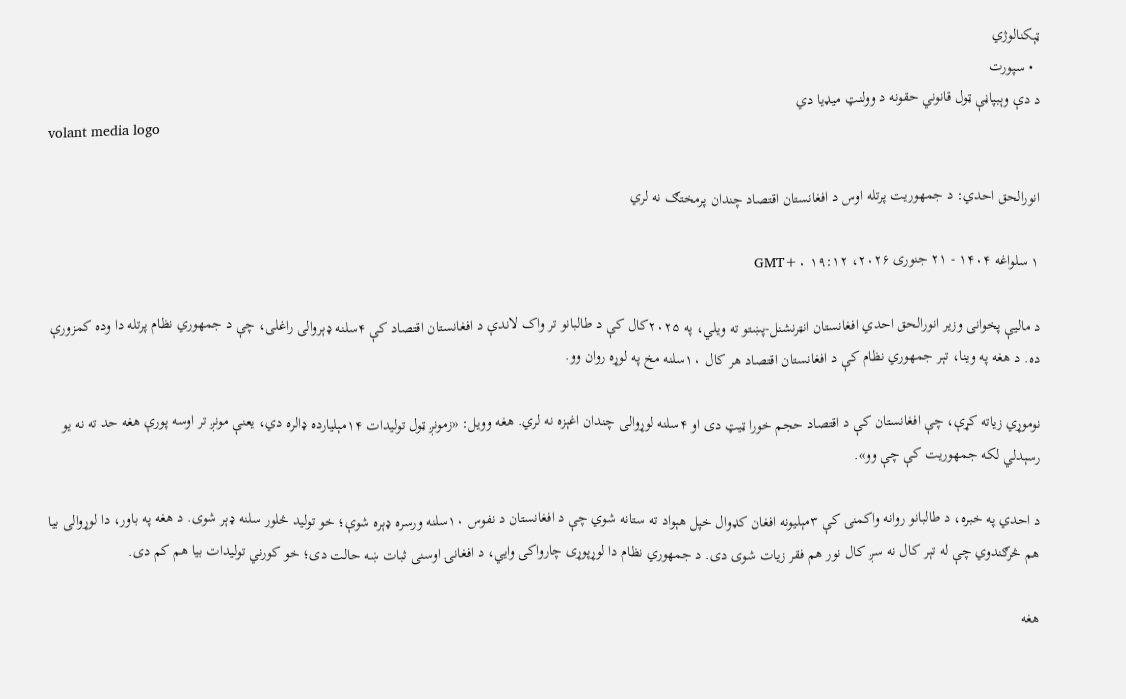ټېکنالوژي
  • سپورت
د دې وېبپاڼې ټول قانوني حقونه د وولنټ میډیا دي
volant media logo

انورالحق احدي: د جمهوریت پرتله اوس د افغانستان اقتصاد چندان پرمختګ نه لري

۱ سلواغه ۱۴۰۴ - ۲۱ جنوری ۲۰۲۶، ۱۹:۱۲ GMT+۰

د ماليې پخوانی وزیر انورالحق احدي افغانستان انټرنشنل-پښتو ته ویلي، په ۲۰۲۵کال کې د طالبانو تر واک لاندې د افغانستان اقتصاد کې ۴سلنه ډېروالی راغلی، چې د جمهوري نظام پرتله دا وده کمزورې ده. د هغه په وینا، تېر جمهوري نظام کې د افغانستان اقتصاد هر کال ۱۰سلنه مخ په لوړه روان وو.

نوموړي زیاته کړې، چې افغانستان کې د اقتصاد حجم خورا ټیټ دی او ۴سلنه لوړوالی چندان اغېزه نه لري. هغه وویل: «زمونږ ټول تولیدات ۱۴مېلیارده ډالره دي، یعنې مونږ تر اوسه پورې هغه حد ته نه یو رسېدلي لکه جمهوریت کې چې وو».

د احدي په خبره، د‌ طالبانو روانه واکمنۍ کې ۳مېلیونه افغان کډوال خپل هېواد ته ستانه شوي چې د افغانستان د نفوس ۱۰سلنه ورسره ډېره شوې؛ خو تولید څلور سلنه ډېر شوی. د هغه په باور، دا لوړوالی بیا هم څرګندوي چې له تېر کال نه سږ کال نور هم فقر زیات شوی دی. د جمهوري نظام دا لوړپوړی چارواکی وایي، د افغانۍ اوسنی ثبات ښه حالت دی؛ خو کورني تولیدات بیا هم کم دی.

هغه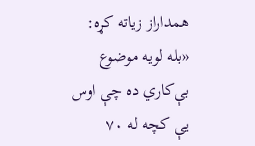همداراز زیاته کړه: «بله لویه موضوع بې‌کاري ده چې اوس یې کچه له ۷۰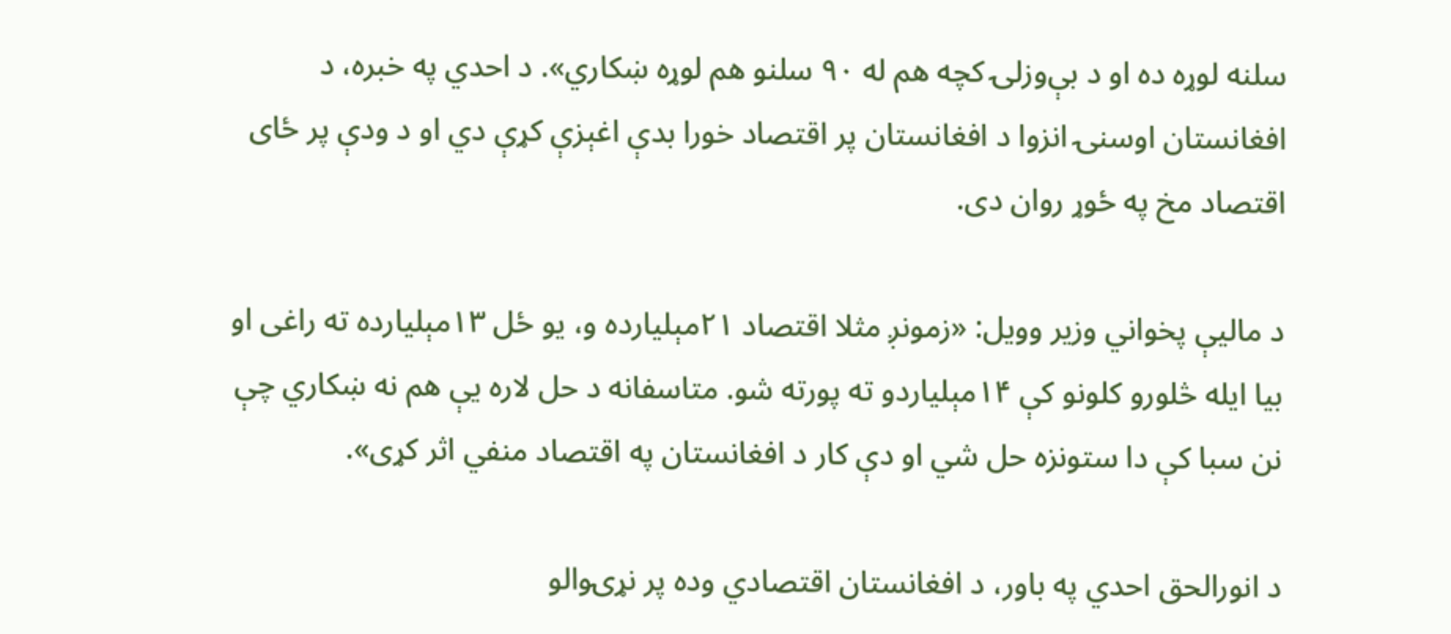سلنه لوړه ده او د بې‌وزلۍ کچه هم له ۹۰ سلنو هم لوړه ښکاري». د احدي په خبره، د افغانستان اوسنۍ انزوا د افغانستان پر اقتصاد خورا بدې اغېزې کړې دي او د ودې پر ځای اقتصاد مخ په ځوړ روان دی.

د مالیې پخواني وزیر وویل: «زمونږ مثلا اقتصاد ۲۱مېلیارده و، یو ځل ۱۳مېلیارده ته راغی او بیا ایله څلورو کلونو کې ۱۴مېلیاردو ته پورته شو. متاسفانه د حل لاره یې هم نه ښکاري‌ چې نن سبا کې دا ستونزه حل شي او دې کار د افغانستان په اقتصاد منفي اثر کړی».

د انورالحق احدي په باور، د افغانستان اقتصادي وده پر نړۍوالو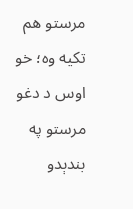مرستو هم تکیه وه؛ خو اوس د دغو مرستو په بندېدو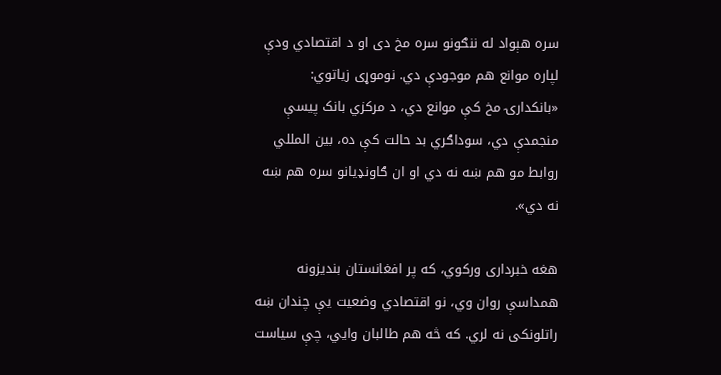سره هېواد له ننګونو سره مخ دی او د اقتصادي ودې لپاره موانع هم موجودې دي. نوموړی زیاتوي: «بانکدارۍ مخ کې موانع دي، د مرکزي بانک پیسې منجمدې دي، سوداګري بد حالت کې ده، بین المللي روابط مو هم ښه نه دي او ان ګاونډیانو سره هم ښه نه دي».

هغه خبرداری ورکوي، که پر افغانستان بندیزونه همداسې روان وي، نو اقتصادي وضعیت یې چندان ښه راتلونکی نه لري. که څه هم طالبان وایي، چې سیاست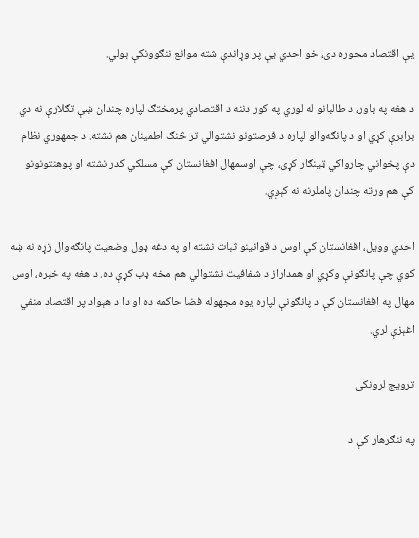یې اقتصاد محوره دی، خو احدي یې پر وړاندې شته موانع ننګوونکې بولي.

د هغه په باور، د طالبانو له لوري په کور دننه د اقتصادي پرمختګ لپاره چندان ښې تګلارې نه دي برابرې کړي او د پانګه‌والو لپاره د فرصتونو نشتوالي تر څنګ اطمینان هم نشته. د جمهوري نظام دې پخواني چارواکي ټینګار کړی، چې اوسمهال افغانستان کې مسلکي کدر نشته او پوهنتونونو کې هم ورته چندان پاملرنه نه کېږي.

احدي وویل، افغانستان کې اوس د قوانینو ثبات نشته او په دغه ډول وضعیت پانګه‌وال زړه نه ښه کوي چې پانګونې وکړي او همداراز د شفافیت نشتوالي هم مخه ډب کړې ده. د هغه په خبره، اوس مهال په افغانستان کې د پانګونې لپاره یوه مجهوله فضا حاکمه ده او دا د هېواد پر اقتصاد منفي اغېزې لري.

ترویج لرونکی

په ننګرهار کې د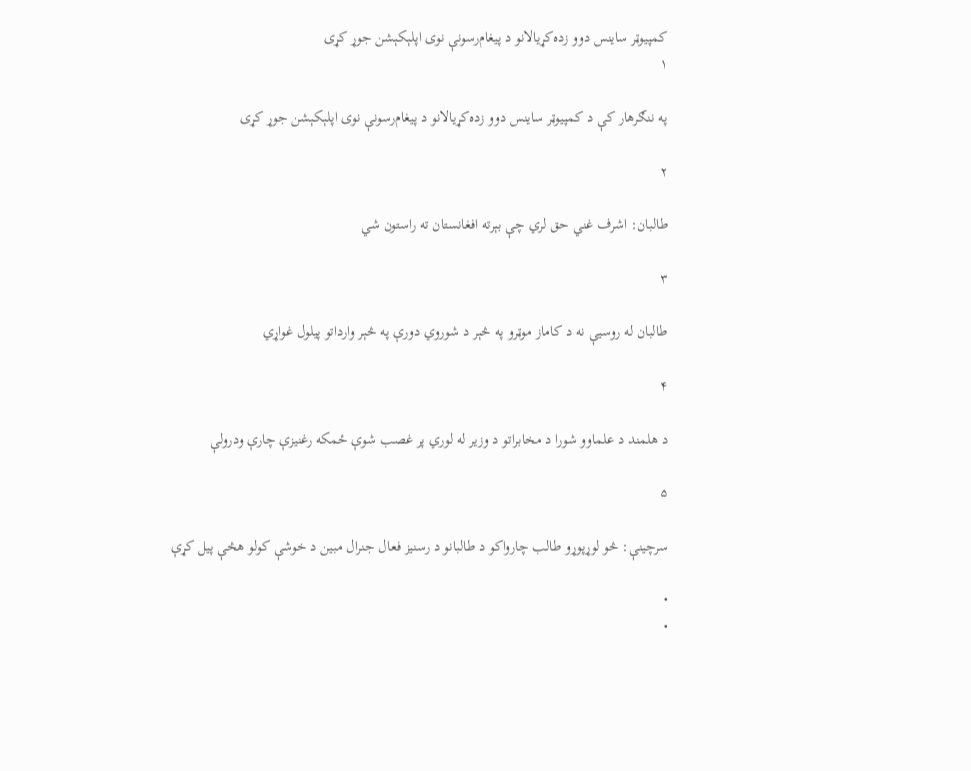کمپیوټر ساینس دوو زده‌کړیالانو د پیغام‌رسونې نوی اپلېکېشن جوړ کړی
۱

په ننګرهار کې د کمپیوټر ساینس دوو زده‌کړیالانو د پیغام‌رسونې نوی اپلېکېشن جوړ کړی

۲

طالبان: اشرف غني حق لري چې بېرته افغانستان ته راستون شي

۳

طالبان له روسیې نه د کاماز موټرو په څېر د شوروي دورې په څېر وارداتو پیلول غواړي

۴

د هلمند د علماوو شورا د مخابراتو د وزیر له لوري پر غصب شوې ځمکه رغنیزې چارې ودرولې

۵

سرچینې: څو لوړپوړو طالب چارواکو د طالبانو د رسنیز فعال جنرال مبین د خوشې کولو هڅې پیل کړې

•
•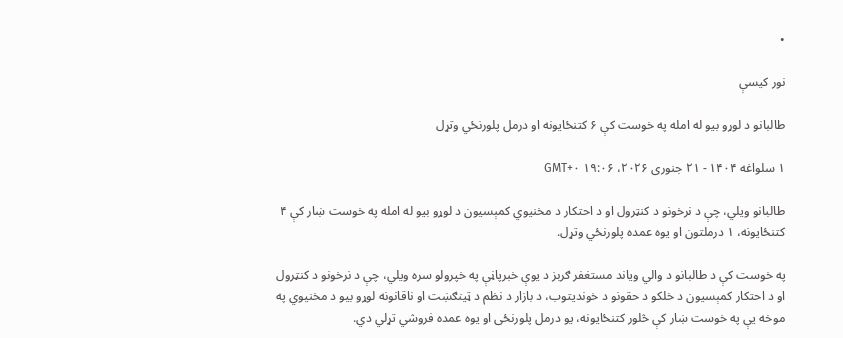•

نور کیسې

طالبانو د لوړو بیو له امله په خوست کې ۶ کتنځایونه او درمل پلورنځي وتړل

۱ سلواغه ۱۴۰۴ - ۲۱ جنوری ۲۰۲۶، ۱۹:۰۶ GMT+۰

طالبانو ویلي، چې د نرخونو د کنټرول او د احتکار د مخنیوي کمېسیون د لوړو بیو له امله په خوست ښار کې ۴ کتنځایونه، ۱ درملتون او یوه عمده پلورنځي وتړل.

په خوست کې د طالبانو د والي ویاند مستغفر ګربز د یوې خبرپاڼې په خپرولو سره ویلي، چې د نرخونو د کنټرول او د احتکار کمېسیون د خلکو د حقونو د خوندیتوب، د بازار د نظم د ټینګښت او ناقانونه لوړو بیو د مخنیوي په موخه یې په خوست ښار کې څلور کتنځایونه، یو درمل پلورنځی او یوه عمده فروشي تړلي دي.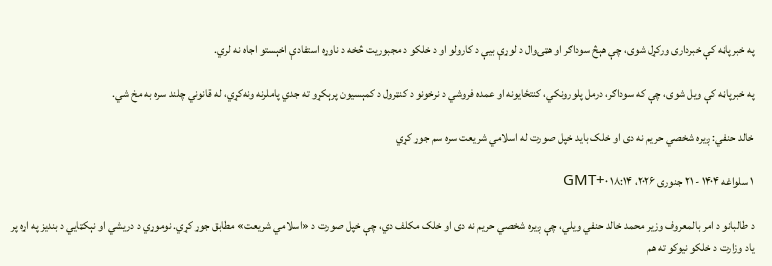په خبرپاڼه کې خبرداری ورکړل شوی، چې هېڅ سوداګر او هټۍوال د لوړې بیې د کارولو او د خلکو د مجبوریت څخه د ناوړه استفادې اخېستو اجاه نه لري.

په خبرپاڼه کې ویل شوی، چې که سوداګر، درمل پلورونکي، کنتځایونه او عمده فروشي د نرخونو د کنټرول د کمېسیون پرېکړو ته جدي پاملرنه ونه‌کړي، له قانوني چلند سره به مخ شي.

خالد حنفي: ږیره شخصي حریم نه دی او خلک باید خپل صورت له اسلامي شریعت سره سم جوړ کړي

۱ سلواغه ۱۴۰۴ - ۲۱ جنوری ۲۰۲۶، ۱۸:۱۴ GMT+۰

د طالبانو د امر بالمعروف وزیر محمد خالد حنفي ویلي، چې ږیره شخصي حریم نه دی او خلک مکلف دي، چې خپل صورت د «اسلامي شریعت» مطابق جوړ کړي. نوموړي د دریشي او نېکټايي د بندیز په اړه پر یاد وزارت د خلکو نیوکو ته هم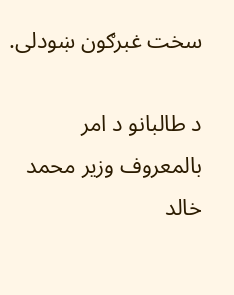سخت غبرګون ښودلی.

د طالبانو د امر بالمعروف وزیر محمد خالد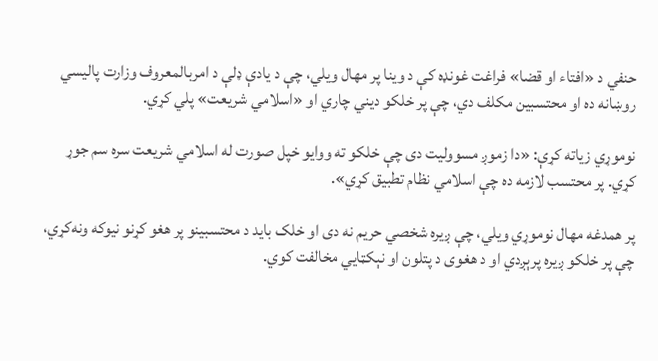حنفي د «افتاء او قضا» فراغت غونډه کې د وینا پر مهال ویلي، چې د یادې ډلې د امربالمعروف وزارت پالیسي روښانه ده او محتسبین مکلف دي، چې پر خلکو دیني چاري او «اسلامي شریعت» پلي کړي.

نوموړي زیاته کړې: «دا زموږ مسوولیت دی چې خلکو ته ووایو خپل صورت له اسلامي شریعت سره سم جوړ کړي. پر محتسب لازمه ده چې اسلامي نظام تطبیق کړي».

پر همدغه مهال نوموړي ویلي، چې ږیره شخصي حریم نه دی او خلک باید د محتسبینو پر هغو کړنو نیوکه ونه‌کړي، چې پر خلکو ږیره پرېږدي او د هغوی د پتلون او نېکټايي مخالفت کوي.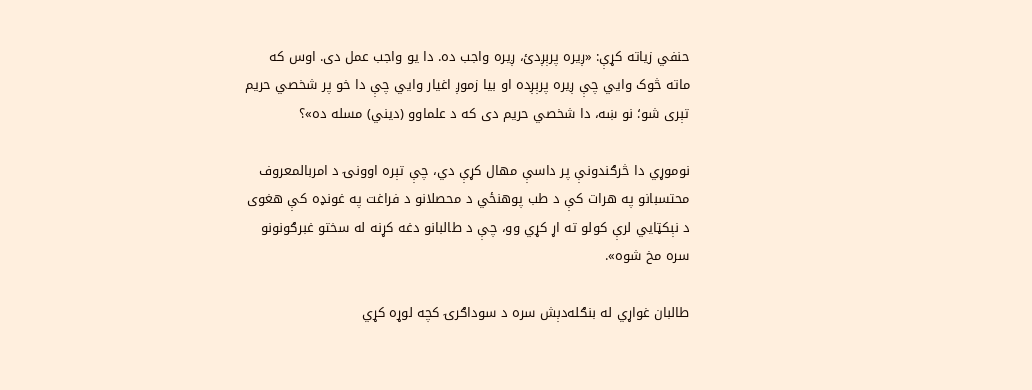حنفي زیاته کړې: «ږیره پرېږدئ، ږیره واجب ده. دا یو واجب عمل دی. اوس که ماته څوک وايي چې ږیره پرېږده او بیا زموږ اغیار وايي چې دا خو پر شخصي حریم تېری شو؛ نو ښه، دا شخصي حریم دی که د علماوو (دیني) مسله ده»؟

نوموړي دا څرګندونې پر داسې مهال کړې دي، چې تېره اوونۍ د امربالمعروف محتسبانو په هرات کې د طب پوهنځي د محصلانو د فراغت په غونډه کې هغوی د نېکټايي لرې کولو ته اړ کړي وو، چې د طالبانو دغه کړنه له سختو غبرګونونو سره مخ شوه».

طالبان غواړي له بنګله‌دېش سره د سوداګرۍ کچه لوړه کړي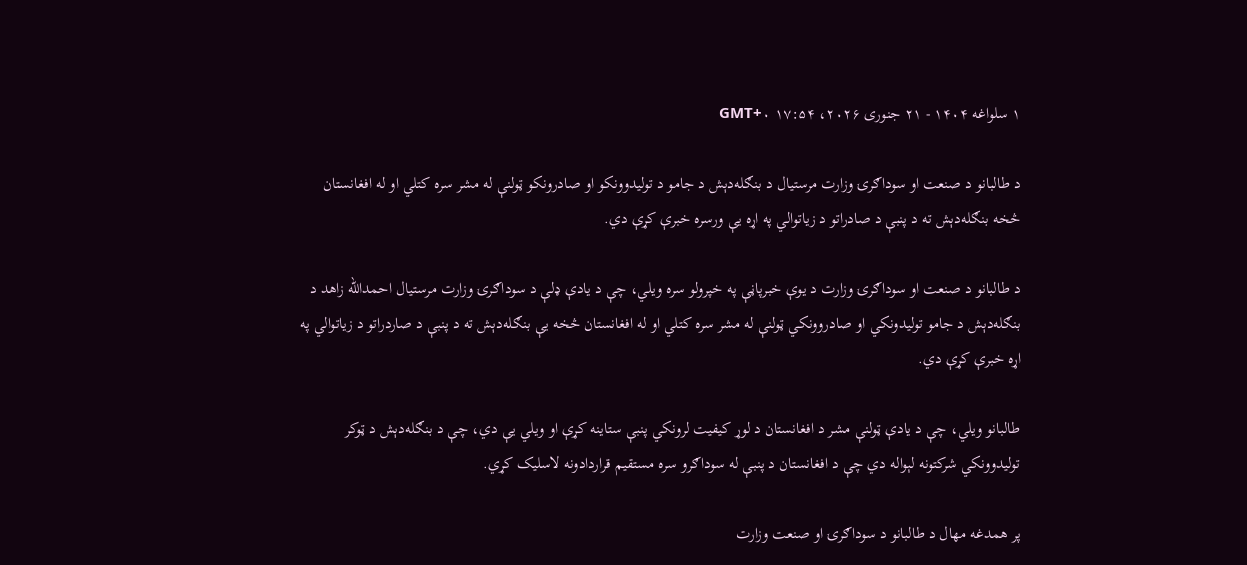۱ سلواغه ۱۴۰۴ - ۲۱ جنوری ۲۰۲۶، ۱۷:۵۴ GMT+۰

د طالبانو د صنعت او سوداګرۍ وزارت مرستیال د بنګله‌دېش د جامو د تولیدوونکو او صادرونکو ټولنې له مشر سره کتلي او له افغانستان څخه بنګله‌دېش ته د پنبې د صادراتو د زیاتوالي په اړه یې ورسره خبرې کړې دي.

د طالبانو د صنعت او سوداګرۍ وزارت د یوې خبرپاڼې په خپرولو سره ویلي، چې د یادې ډلې د سوداګرۍ وزارت مرستیال احمدالله زاهد د بنګله‌دېش د جامو تولیدونکي او صادروونکي ټولنې له مشر سره کتلي او له افغانستان څخه یې بنګله‌دېش ته د پنبې د صاردراتو د زیاتوالي په اړه خبرې کړې دي.

طالبانو ویلي، چې د یادې ټولنې مشر د افغانستان د لوړ کیفیت لرونکي پنبې ستاینه کړې او ویلي یې دي، چې د بنګله‌دېش د ټوکر تولیدوونکي شرکتونه لېواله دي چې د افغانستان د پنبې له سوداګرو سره مستقیم قراردادونه لاسلیک کړي.

پر همدغه مهال د طالبانو د سوداګرۍ او صنعت وزارت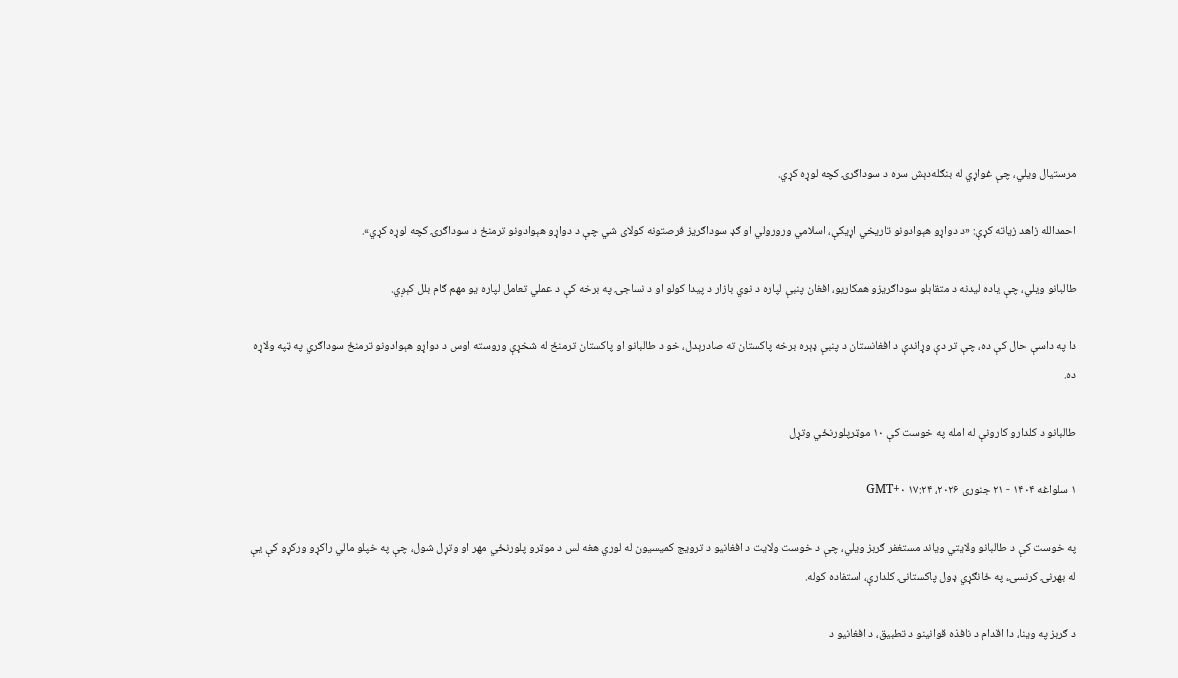مرستیال ویلي، چې غواړي له بنګله‌دېش سره د سوداګرۍ کچه لوړه کړي.

احمدالله زاهد زیاته کړې: «د دواړو هېوادونو تاریخي اړیکې، اسلامي ورورولي او ګډ سوداګریز فرصتونه کولای شي چې د دواړو هېوادونو ترمنځ د سوداګرۍ کچه لوړه کړي».

طالبانو ویلي، چې یاده لیدنه د متقابلو سوداګریزو همکاریو، افغان پنبې لپاره د نوي بازار د پیدا کولو او د نساجۍ په برخه کې د عملي تعامل لپاره یو مهم ګام بلل کېږي.

دا په داسې حال کې ده، چې تر دې وړاندې د افغانستان د پنبې ډېره برخه پاکستان ته صادرېدل، خو د طالبانو او پاکستان ترمنځ له شخړې وروسته اوس د دواړو هېوادونو ترمنځ سوداګري په ټپه ولاړه ده.

طالبانو د کلدارو کارونې له امله په خوست کې ۱۰ موټرپلورنځي وتړل

۱ سلواغه ۱۴۰۴ - ۲۱ جنوری ۲۰۲۶، ۱۷:۲۴ GMT+۰

په خوست کې د طالبانو ولایتي ویاند مستغفر ګربز ویلي، چې د خوست ولایت د افغانیو د ترویج کمیسیون له لوري هغه لس د موټرو پلورنځي مهر او وتړل شول، چې په خپلو مالي راکړو ورکړو کې یې له بهرنۍ کرنسۍ، په ځانګړي ډول پاکستانۍ کلدارې، استفاده کوله.

د ګربز په وینا، دا اقدام د نافذه قوانینو د تطبیق، د افغانیو د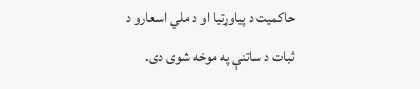حاکمیت د پیاوړتیا او د ملي اسعارو د ثبات د ساتنې په موخه شوی دی.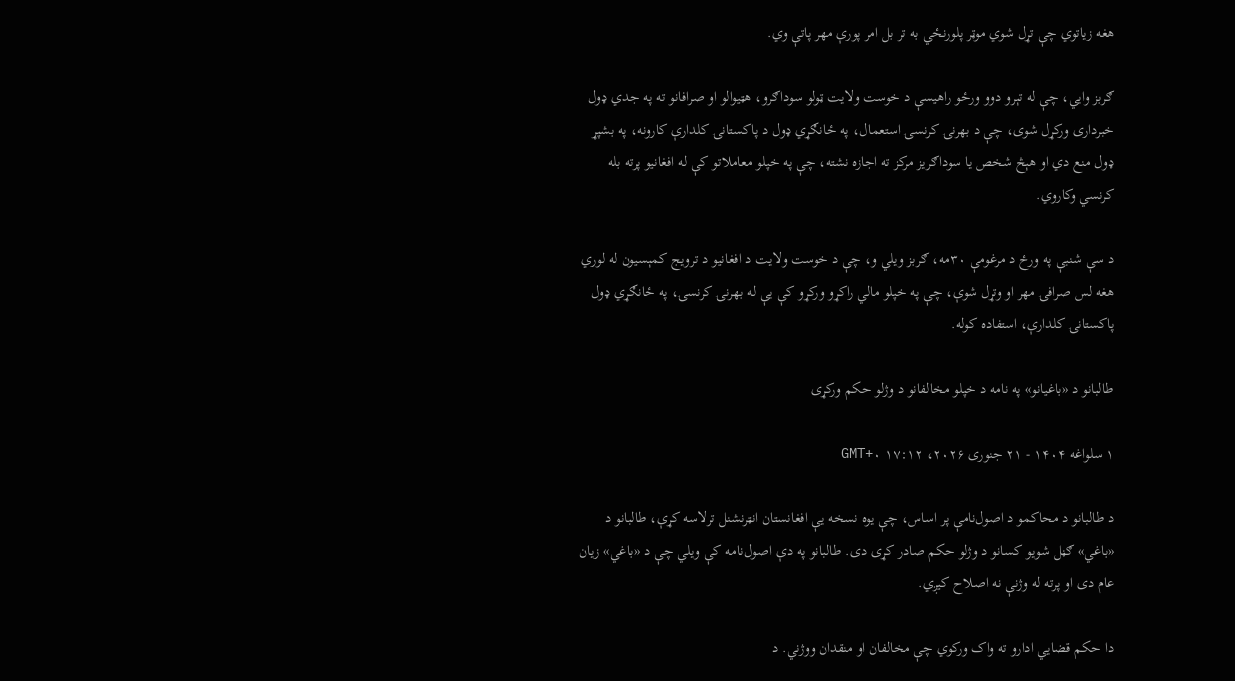هغه زیاتوي چې تړل شوي موټر پلورنځي به تر بل امر پورې مهر پاتې وي.

ګربز وایي، چې له تېرو دوو ورځو راهیسې د خوست ولایت ټولو سوداګرو، هټیوالو او صرافانو ته په جدي ډول خبرداری ورکړل شوی، چې د بهرنۍ کرنسۍ استعمال، په ځانګړي ډول د پاکستانۍ کلدارې کارونه، په بشپړ ډول منع دي او هېڅ شخص یا سوداګریز مرکز ته اجازه نشته، چې په خپلو معاملاتو کې له افغانیو پرته بله کرنسي وکاروي.

د سې شنبې په ورځ د مرغومې ۳۰مه، ګربز ویلي و، چې د خوست ولایت د افغانیو د ترویج کمېسیون له لوري هغه لس صرافۍ مهر او وتړل شوې، چې په خپلو مالي راکړو ورکړو کې یې له بهرنۍ کرنسۍ، په ځانګړي ډول پاکستانۍ کلدارې، استفاده کوله.

طالبانو د «باغیانو» په نامه د خپلو مخالفانو د وژلو حکم ورکړی

۱ سلواغه ۱۴۰۴ - ۲۱ جنوری ۲۰۲۶، ۱۷:۱۲ GMT+۰

د طالبانو د محاکمو د اصول‌نامې پر اساس، چې یوه نسخه یې افغانستان انټرنشنل ترلاسه کړې، طالبانو د «باغي» ګڼل شویو کسانو د وژلو حکم صادر کړی دی. طالبانو په دې اصول‌نامه کې ویلي چې د «باغي» زیان عام دی او پرته له وژنې نه اصلاح کیږي.

دا حکم قضایي ادارو ته واک ورکوي چې مخالفان او منقدان ووژني. د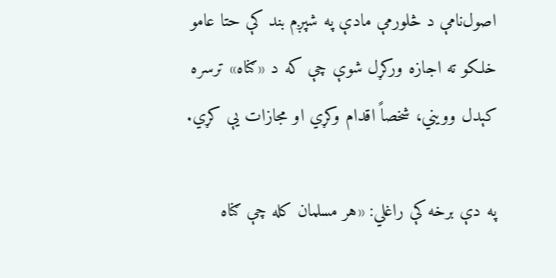اصول‌نامې د څلورمې مادې په شپږم بند کې حتا عامو خلکو ته اجازه ورکړل شوې چې که د «ګناه» ترسره کېدل وویني، شخصاً اقدام وکړي او مجازات یې کړي.

په دې برخه کې راغلي: «هر مسلمان کله چې ګناه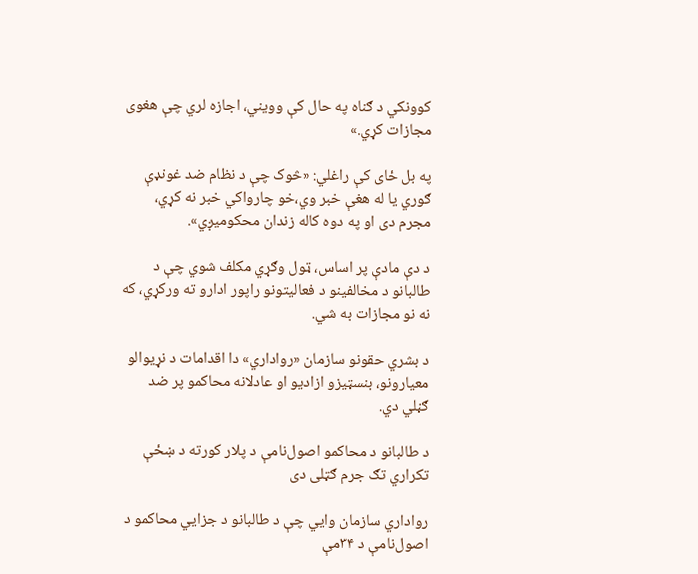کوونکي د ګناه په حال کې وویني، اجازه لري چې هغوی مجازات کړي.»

په بل ځای کې راغلي: «څوک چې د نظام ضد غونډې ګوري یا له هغې خبر وي،خو چارواکي خبر نه کړي، مجرم دی او په دوه کاله زندان محکومیږي».

د دې مادې پر اساس، ټول وګړي مکلف شوي چې د طالبانو د مخالفینو د فعالیتونو راپور ادارو ته ورکړي، که نه نو مجازات به شي.

د بشري حقونو سازمان «رواداري» دا اقدامات د نړیوالو معیارونو، بنسټیزو ازادیو او عادلانه محاکمو پر ضد ګڼلي دي.

د طالبانو د محاکمو اصول‌نامې د پلار کورته د ښځې تکراري تګ جرم ګټلی دی

رواداري سازمان وايي چې د طالبانو د جزایي محاکمو د اصول‌نامې د ۳۴مې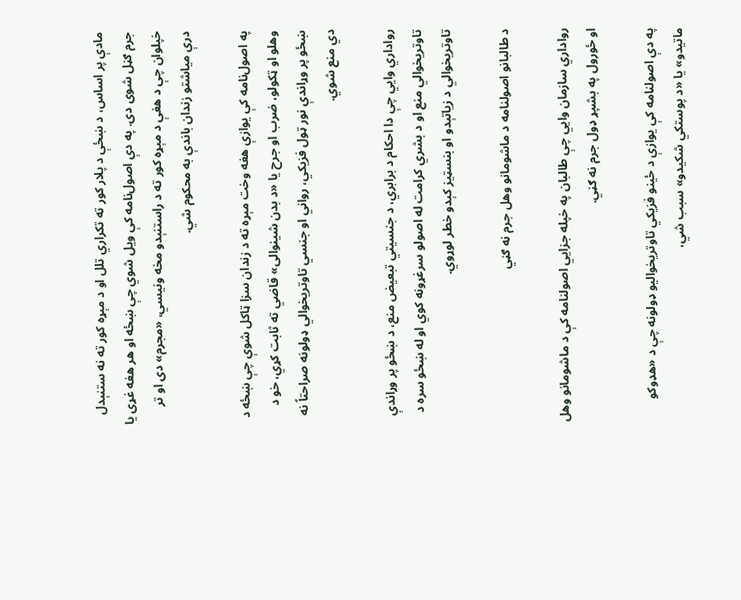مادې پر اساس، د ښځې د پلار کور ته تکراري تلل او د مېړه کور ته نه ستنېدل جرم ګڼل شوی دی. په دې اصول‌نامه کې ویل شوي چې ښځه او هر هغه غړی یا خپلوان چې د هغې د مېړه کور ته د راستنېدو مخه ونیسي، «مجرم» دی او تر درې میاشتو زندان باندې به محکوم شي.

په اصول‌نامه کې یوازې هغه وخت مېړه ته د زندان سزا ټاکل شوې چې ښځه د وهلو او ټکولو، ضرب او جرح یا «د بدن شینوالی» قاضي ته ثابت کړي، خو د ښځو پر وړاندې نور ټول فزیکي، رواني او جنسي تاوتریخوالي ‌ډولونه صراحتاً نه دي منع شوي.

رواداري وايي چې دا احکام د برابري، د جنسیتي تبعیض منع، د ښځو پر وړاندې تاوتریخوالي منع او د بشري کرامت له اصولو سرغړونه کوي او له ښځو سره د تاوتریخوالي د زیاتېدو او بنسټیز کېدو خطر لوړوي.

د طالبانو اصولنامه د ماشومانو وهل جرم نه ګڼي

رواداري سازمان وايي چې طالبان په خپله جزایي اصولنامه کې د ماشومانو وهل او ځورول په بشپړ ډول جرم نه ګڼي.

په دې اصولنامه کې یوازې د ځینو فزیکي تاوتریخواليو ډولونه چې د «هډوکو ماتیدو» یا «د پوستکي شکیدو» سبب شي،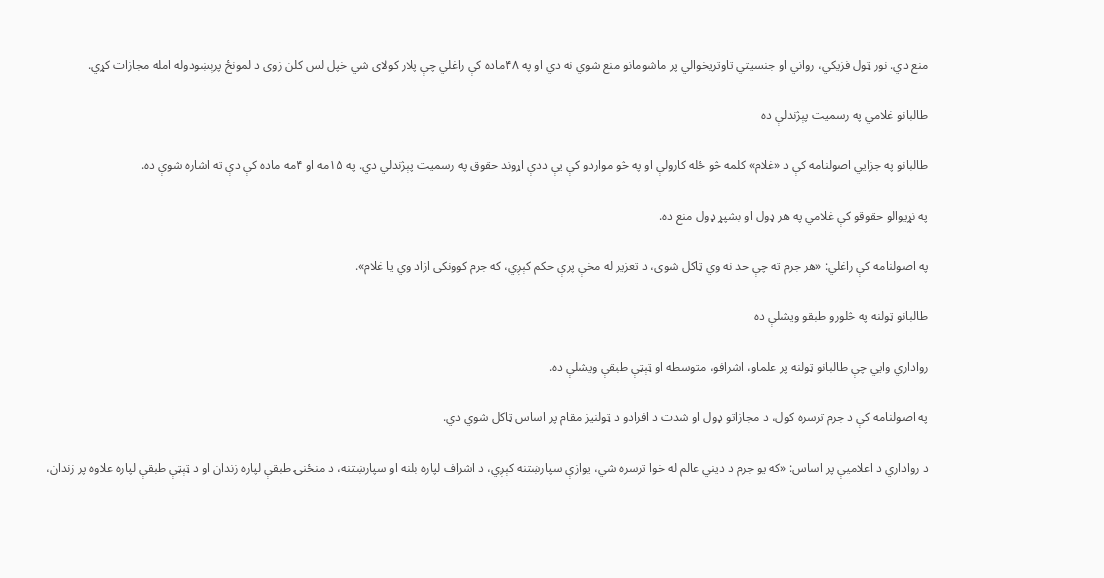منع دي. نور ټول فزیکي، رواني او جنسیتي تاوتریخوالي پر ماشومانو منع شوي نه دي او په ۴۸ماده کې راغلي چې پلار کولای شي خپل لس کلن زوی د لمونځ پرېښودوله امله مجازات کړي.

طالبانو غلامي په رسمیت پېژندلې ده

طالبانو په جزایي اصولنامه کې د «غلام» کلمه څو ځله کارولې او په څو مواردو کې یې ددې اړوند حقوق په رسمیت پېژندلي دي. په ۱۵مه او ۴مه ماده کې دې ته اشاره شوې ده.

په نړیوالو حقوقو کې غلامي په هر ډول او بشپړ ډول منع ده.

په اصولنامه کې راغلي: «هر جرم ته چې حد نه وي ټاکل شوی، د تعزیر له مخې پرې حکم کېږي، که جرم کوونکی ازاد وي یا غلام».

طالبانو ټولنه په څلورو طبقو ویشلې ده

رواداري وايي چې طالبانو ټولنه پر علماو، اشرافو، متوسطه او ټېټې طبقې ویشلې ده.

په اصولنامه کې د جرم ترسره کول، د مجازاتو ډول او شدت د افرادو د ټولنیز مقام پر اساس ټاکل شوي دي.

د رواداري د اعلامیې پر اساس: «که یو جرم د دیني عالم له خوا ترسره شي، یوازې سپارښتنه کېږي، د اشراف لپاره بلنه او سپارښتنه، د منځنۍ طبقې لپاره زندان او د ټېټې طبقې لپاره علاوه پر زندان،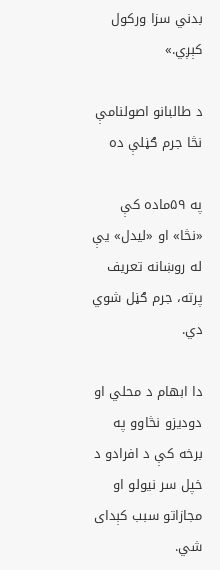بدني سزا ورکول کېږي.»

د طالبانو اصولنامې نڅا جرم ګڼلې ده

په ۵۹ماده کې «نڅا» او «لیدل» یې له روښانه تعریف پرته، جرم ګڼل شوي دي.

دا ابهام د محلي او دودیزو نڅاوو په برخه کې د افرادو د خپل سر نیولو او مجازاتو سبب کېدای شي.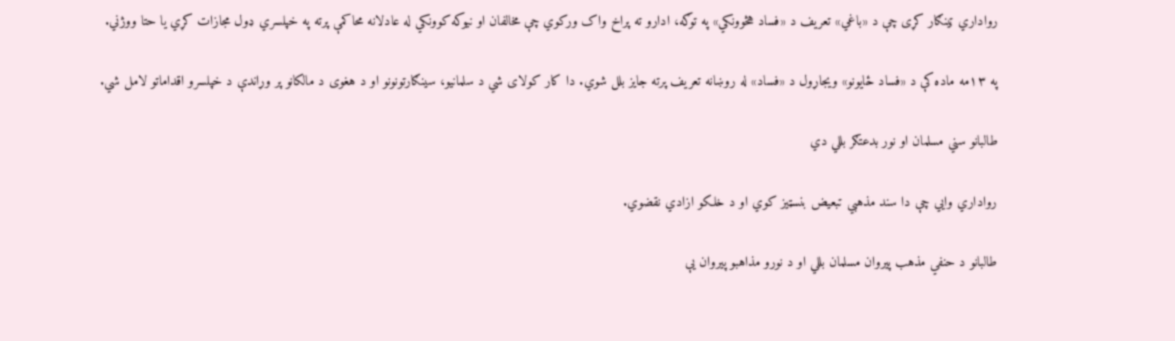رواداري ټینګار کړی چې د «باغي» تعریف د «فساد هڅوونکي» په توګه، ادارو ته پراخ واک ورکوي چې مخالفان او نیوکه کوونکي له عادلانه محاکمې پرته په خپلسري ډول مجازات کړي یا حتا ووژني.

په ۱۳مه ماده کې د «فساد ځایونو» ویجاړول د «فساد» له روښانه تعریف پرته جایز بلل شوي. دا کار کولای شي د سلمانیو، سینګارتونونو او د هغوی د مالکانو پر وړاندې د خپلسرو اقداماتو لامل شي.

طالبانو سني مسلمان او نور بدعتګر بللي دي

رواداري وايي چې دا سند مذهبي تبعیض بنسټیز کوي او د خلکو ازادي نقضوي.

طالبانو د حنفي مذهب پیروان مسلمان بللي او د نورو مذاهبو پیروان یې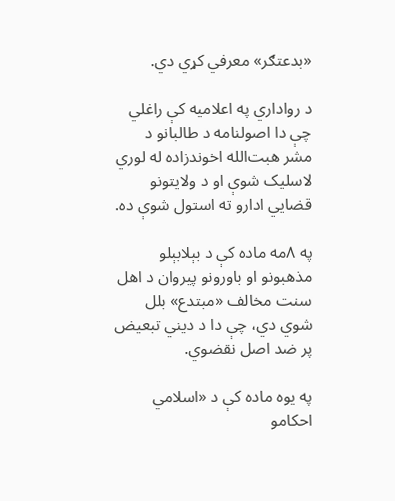«بدعتګر» معرفي کړي دي.

د رواداري په اعلامیه کې راغلي چې دا اصولنامه د طالبانو د مشر هبت‌الله اخوندزاده له لوري لاسلیک شوې او د ولایتونو قضایي ادارو ته استول شوې ده.

په ۸مه ماده کې د بېلابېلو مذهبونو او باورونو پیروان د اهل سنت مخالف «مبتدع» بلل شوي دي، چې دا د دیني تبعیض پر ضد اصل نقضوي.

په یوه ماده کې د «اسلامي احکامو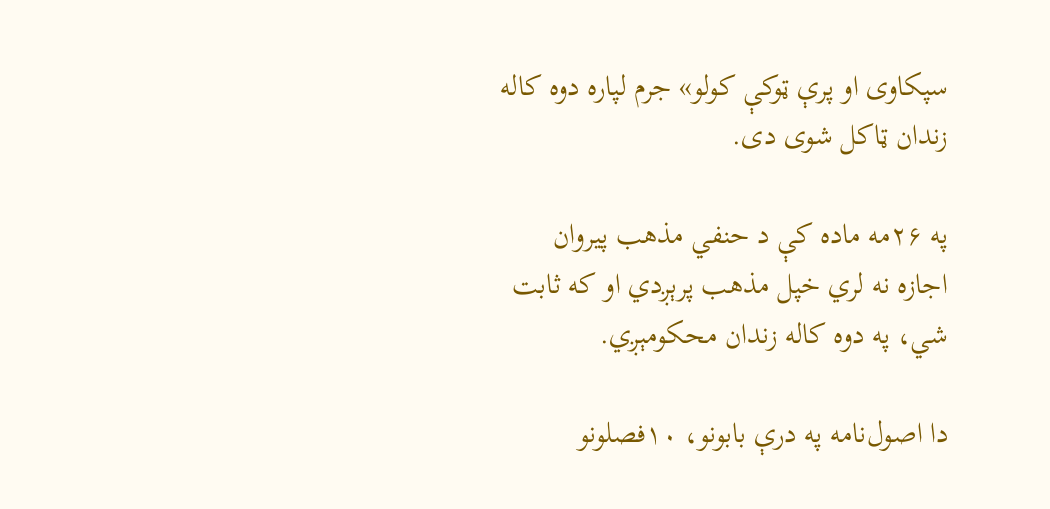سپکاوی او پرې ټوکې کولو» جرم لپاره دوه کاله زندان ټاکل شوی دی.

په ۲۶مه ماده کې د حنفي مذهب پیروان اجازه نه لري خپل مذهب پرېږدي او که ثابت شي، په دوه کاله زندان محکومېږي.

دا اصول‌نامه په درې بابونو، ۱۰فصلونو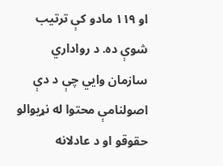او ۱۱۹ مادو کې ترتیب شوې ده. د رواداري سازمان وايي چې د دې اصولنامې محتوا له نړیوالو حقوقو او د عادلانه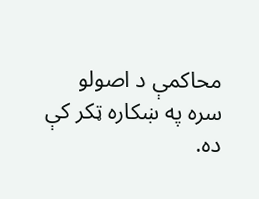محاکمې د اصولو سره په ښکاره ټکر کې ده.